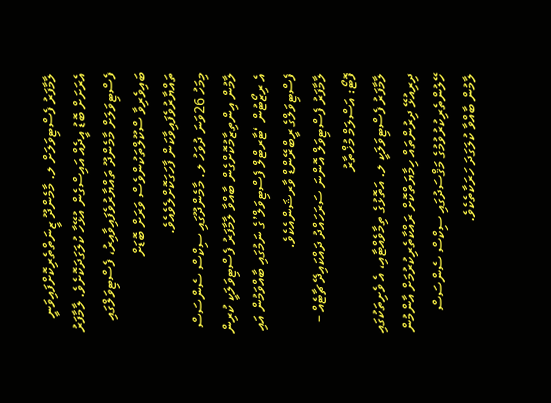ލާމާފަރު ފެސްޓިވަލަށް ލ. މާމެންދޫ ޒީނަތްތެރިކޮށްފައިވަނީ އެރަށަށް ބޮޑު އީދެއް އައިސްގެން އުޅޭހާ ކުލަގަދަކޮށެވެ. ލާމާފަރު ފެސްޓިވަލަށް މާމެންދޫ ތައްޔާރުވެފައިވާއިރު، ފެސްޓިވަލްގައި ބައިވެރިވާ ސްކޫލްތަކުންވެސް ވަރަށް ބޮޑަށް ތައްޔާރުވެފައިވާކަން ފާހަގަކޮށްލެވެއެވެ.
މިމަހު 26ވަނަ ދުވަހު ލ. މާމެންދޫގައި ސިކްސް ސެންސަސް ލާމުން އިންތިޒާމުކޮށްގެން ބާއްވާ ލާމާފަރު ފެސްޓިވަލަކީ ކުރިން އެ ރިޒޯޓުން ‘ޓާރޓްލް ފެސްޓިވަލް’ގެ ނަމުގައި ބާއްވަމުން އައި ފެސްޓިވަލްގެ ރީބްރޭންޑް ވާރޝަންއެކެވެ.
ލާމާފަރު ފެސްޓިވަލް އޮންނަ ސަރަހައްދު ދައްކައިދޭ ޗާޓެއް – ފޮޓޯ: އަސްލަމް މުޚްތާރު
ލާމާފަރު ފެސްޓިވަލަކީ ލ. އަތޮޅުގެ ތިމާވެއްޓާއި، އެ ވެށިތަކުގައި ދިރިއުޅޭ ދިރުންތައް ހިމާޔަތްކޮށް ރައްކާތެރިކުރުމަށް އާންމުން ހޭލުންތެރިކުރުވުމުގެ މަޤްސަދުގައި ސިކްސް ސެންސަސް ލާމުން ބާއްވާ ކުލަގަދަ ހަރަކާތެކެވެ.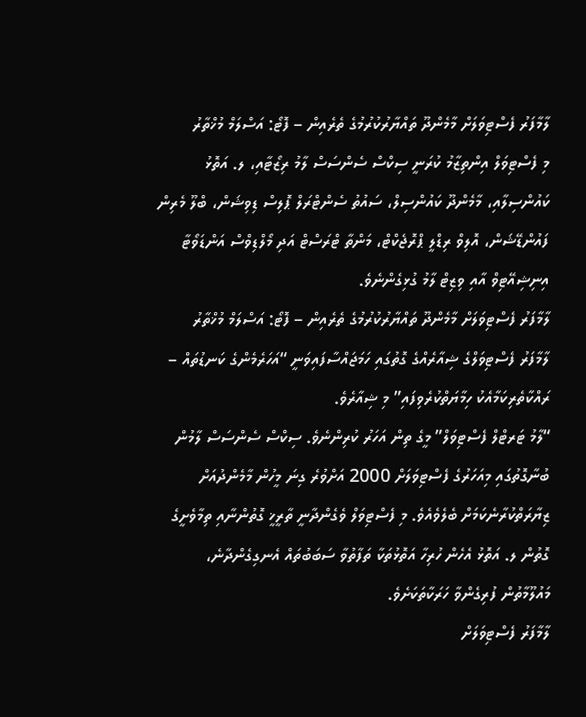ލާމާފަރު ފެސްޓިވަލަށް މާމެންދޫ ތައްޔާރުކުރުމުގެ ތެރެއިން – ފޮޓޯ: އަސްލަމް މުޚްތާރު
މި ފެސްޓިވަލް އިންތިޒާމު ކުރަނީ ސިކްސް ސެންސަސް ލާމު ރިޒޯޓާއި، ލ. އަތޮޅު ކައުންސިލާއި، މާމެންދޫ ކައުންސިލް، ސައުތު ސެންޓްރަލް ޕޮލިސް ޑިވިޝަން، ބްލޫ މެރިން ފައުންޑޭޝަން، އޮލިވް ރިޑްލީ ޕްރޮޖެކްޓް، މަންތާ ޓްރަސްޓް އަދި މޯލްޑިވްސް އަންޑަވޯޓާ އިނިޝިއޭޓިވް އާއި ވިޒިޓް ލާމު ގުޅިގެންނެވެ.
ލާމާފަރު ފެސްޓިވަލަށް މާމެންދޫ ތައްޔާރުކުރުމުގެ ތެރެއިން – ފޮޓޯ: އަސްލަމް މުޚްތާރު
ލާމާފަރު ފެސްޓިވަލްގެ ޝިއާރެއްގެ ގޮތުގައި ހަމަޖައްސާފައިވަނީ “އަހަރެމެންގެ ކަނޑުތައް – ރައްކާތެރިކަމާއެކު ހިމާޔަތްކުރެވިފައި” މި ޝިއާރެވެ.
“ލާމު ޓަރޓްލް ފެސްޓިވަލް” މީގެ ތިން އަހަރު ކުރިންނެވެ. ސިކްސް ސެންސަސް ލާމުން ބުނާގޮތުގައި މިއަހަރުގެ ފެސްޓިވަލަށް 2000 އަށްވުރެ ގިނަ މީހުން މާމެންދުއަށް ޒިޔާރަތްކުރާނެކަމަށް ބެލެވެއެވެ. މި ފެސްޓިވަލް ވެގެންދާނީ ތާރީޚީ ގޮތުންނާއި ތިމާވެށީގެ ގޮތުން ލ. އަތޮޅު އެހެން ހުރިހާ އަތޮޅުތަކާ ތަފާތުވާ ސަބަބުތައް އެނގިގެންދާނެ، މައުލޫމާތުން ފުރިގެންވާ ހަރަކާތަކަށެވެ.
ލާމާފަރު ފެސްޓިވަލަށް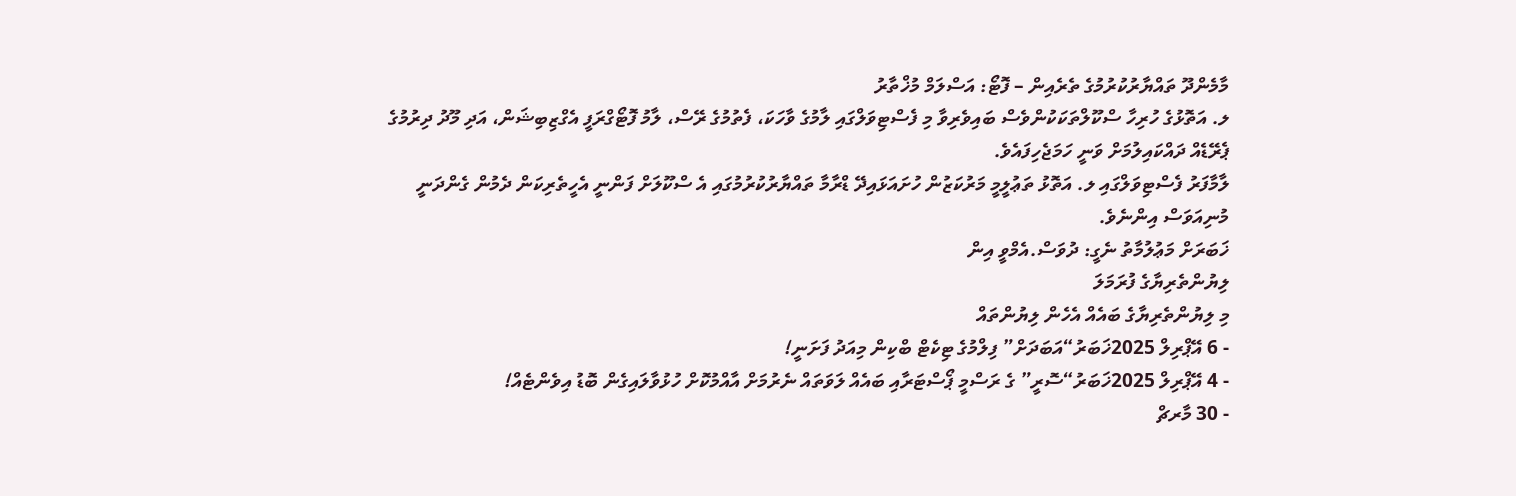މާމެންދޫ ތައްޔާރުކުރުމުގެ ތެރެއިން – ފޮޓޯ: އަސްލަމް މުޚްތާރު
ލ. އަތޮޅުގެ ހުރިހާ ސްކޫލްތަކަކުންވެސް ބައިވެރިވާ މި ފެސްޓިވަލްގައި ލާމުގެ ވާހަކަ، ފެތުމުގެ ރޭސް، ލާމު ފޮޓޯގްރަފީ އެގްޒިބިޝަން، އަދި މޫދު ދިރުމުގެ ޕެރޭޑެއް ދައްކައިލުމަށް ވަނީ ހަމަޖެހިފައެވެ.
ލާމާފަރު ފެސްޓިވަލްގައި ލ. އަތޮޅު ތަޢުލީމީ މަރުކަޒުން ހުށައަޅައިދޭ ޑްރާމާ ތައްޔާރުކުރުމުގައި އެ ސްކޫލަށް ފަންނީ އެހީތެރިކަން ދެމުން ގެންދަނީ މުނިއަވަސް އިންނެވެ.
ޚަބަރަށް މަޢުލުމާތު ނެގީ: ދުވަސް.އެމްވީ އިން
ލިޔުންތެރިޔާގެ ފުރަމަލަ
މި ލިޔުންތެރިޔާގެ ބައެއް އެހެން ލިޔުންތައް
- 6 އޭޕްރިލް 2025ޚަބަރު“އަބަދަށް” ފިލްމުގެ ޓިކެޓް ބްކިން މިއަދު ފަށަނީ!
- 4 އޭޕްރިލް 2025ޚަބަރު“ސޮރީ” ގެ ރަސްމީ ޕޯސްޓަރާއި ބައެއް ލަވަތައް ނެރުމަށް އާއްމުކޮށް ހުޅުވާލައިގެން ބޮޑު އިވެންޓެއް!
- 30 މާރޗް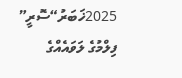2025ޚަބަރު“ސޮރީ” ފިލްމުގެ ލަވައެއްގެ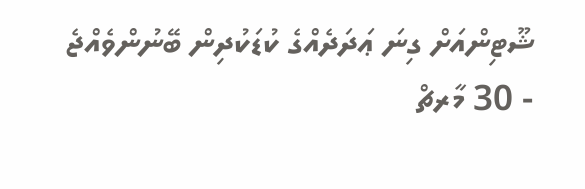ޝޫޓިންއަށް ގިނަ ޢަދަދެއްގެ ކުޑަކުދިން ބޭނުންވެއްޖެ
- 30 މާރޗް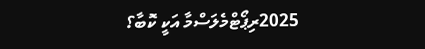2025ރިޕޯޓްމެލަސްމާ އަކީ ކޮބާ؟